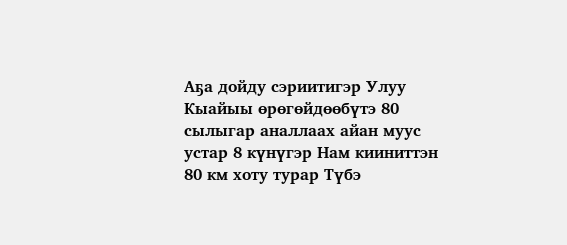Аҕа дойду сэриитигэр Улуу Кыайыы өрөгөйдөөбүтэ 80 сылыгар аналлаах айан муус устар 8 күнүгэр Нам кииниттэн 80 км хоту турар Түбэ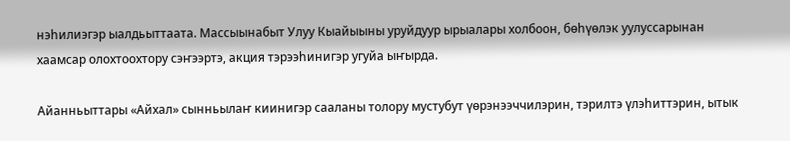нэһилиэгэр ыалдьыттаата. Массыынабыт Улуу Кыайыыны уруйдуур ырыалары холбоон, бөһүөлэк уулуссарынан хаамсар олохтоохтору сэҥээртэ, акция тэрээһинигэр угуйа ыҥырда.

Айанньыттары «Айхал» сынньылаҥ киинигэр сааланы толору мустубут үөрэнээччилэрин, тэрилтэ үлэһиттэрин, ытык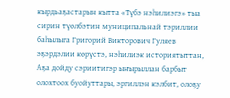кырдьаҕастарын кытта «Түбэ нэһилиэгэ» тыа сирин түөлбэтин муниципальнай тэриллии баһылыга Григорий Викторович Гуляев эҕэрдэлии көрүстэ, нэһилиэк историятыттан, Аҕа дойду сэриитигэр ыҥырыллан барбыт олохтоох буойуттары, эргиллэн кэлбит, олоҕу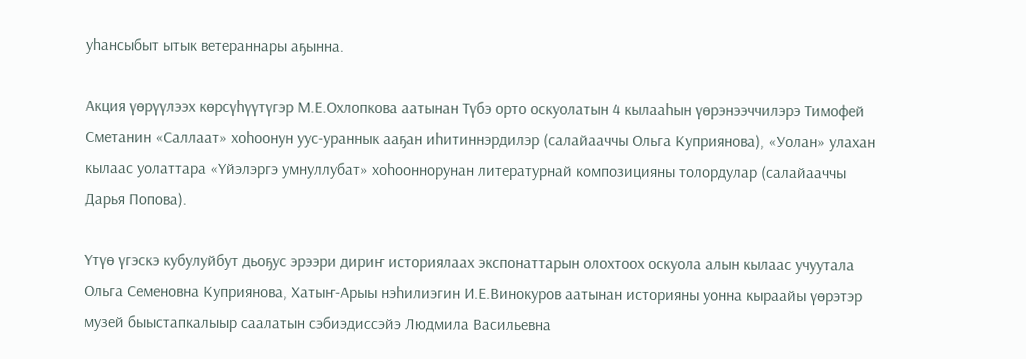уһансыбыт ытык ветераннары аҕынна.

Акция үөрүүлээх көрсүһүүтүгэр М.Е.Охлопкова аатынан Түбэ орто оскуолатын 4 кылааһын үөрэнээччилэрэ Тимофей Сметанин «Саллаат» хоһоонун уус-ураннык ааҕан иһитиннэрдилэр (салайааччы Ольга Куприянова), «Уолан» улахан кылаас уолаттара «Үйэлэргэ умнуллубат» хоһооннорунан литературнай композицияны толордулар (салайааччы Дарья Попова).

Үтүө үгэскэ кубулуйбут дьоҕус эрээри дириҥ историялаах экспонаттарын олохтоох оскуола алын кылаас учуутала Ольга Семеновна Куприянова, Хатыҥ-Арыы нэһилиэгин И.Е.Винокуров аатынан историяны уонна кыраайы үөрэтэр музей быыстапкалыыр саалатын сэбиэдиссэйэ Людмила Васильевна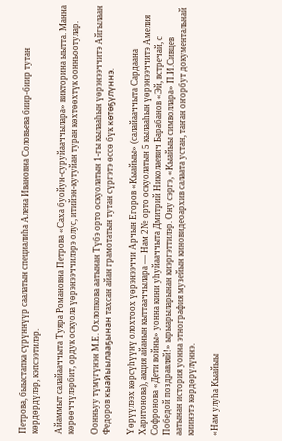Петрова, быыстапка сүрүннүүр саалатын специалиһа Алена Ивановна Соловьева биир-биир тутан көрдөрдүлэр, кэпсээтилэр.

Айаммыт салайааччыта Туяра Романовна Петрова «Саха буойун-суруйааччылара» викторина ыытта. Манна көрөөччүлэрбит, ордук оскуола үөрэнээччилэрэ олус, итийэн-кутуйан туран көхтөөхтүк оонньоотулар.

Оонньуу түмүгүнэн М.Е. Охлопкова аатынан Түбэ орто оскуолатын 1-гы кылааһын үөрэнээччитэ Айгылаан Федоров кыайыылааҕынан тахсан айан грамотатын тутан сүргэтэ өссө бүк көтөҕүлүннэ.

Үөрүүлээх көрсүһүүнү олохтоох үөрэнээччи Арчын Егоров «Кыайыы» (салайааччыта Сардаана Харитонова), акция айанын кыттааччылара — Нам 2№ орто оскуолатын 5 кылааһын үөрэнээччитэ Амелия Софронова «Дети войны» уонна кини уһуйааччыта Дмитрий Николаевич Барабанов «Эй, встречай, с Победой поздравляй!» ырыарыларынан киэргэттилэр. Ону сэргэ, «Кыайыы символлара» П.И.Сивцев аатынан история уонна этнография музейын киновидеоархив салаата устан, таҥан оҥорбут документальнай киинэтэ көрдөрүлүннэ.

«Нам улуһа Кыайыы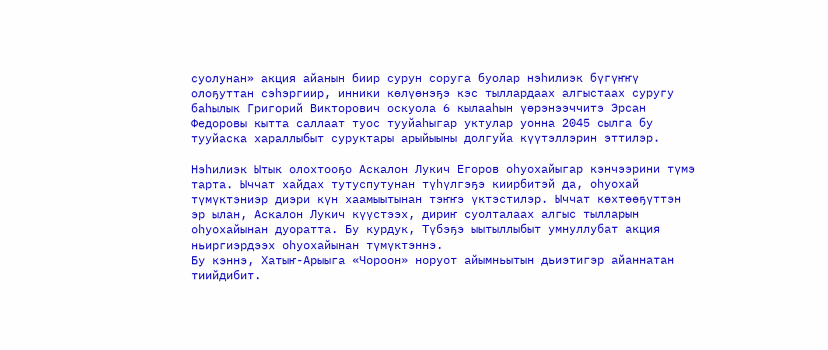суолунан» акция айанын биир сурун соруга буолар нэһилиэк бүгүҥҥү олоҕуттан сэһэргиир, инники көлүөнэҕэ кэс тыллардаах алгыстаах суругу баһылык Григорий Викторович оскуола 6 кылааһын үөрэнээччитэ Эрсан Федоровы кытта саллаат туос тууйаһыгар уктулар уонна 2045 сылга бу тууйаска хараллыбыт суруктары арыйыыны долгуйа күүтэллэрин эттилэр.

Нэһилиэк Ытык олохтооҕо Аскалон Лукич Егоров оһуохайыгар кэнчээрини түмэ тарта. Ыччат хайдах тутуспутунан түһүлгэҕэ киирбитэй да, оһуохай түмүктэниэр диэри күн хаамыытынан тэҥҥэ үктэстилэр. Ыччат көхтөөҕүттэн эр ылан, Аскалон Лукич күүстээх, дириҥ суолталаах алгыс тылларын оһуохайынан дуоратта. Бу курдук, Түбэҕэ ыытыллыбыт умнуллубат акция ньиргиэрдээх оһуохайынан түмүктэннэ.
Бу кэннэ, Хатыҥ-Арыыга «Чороон» норуот айымньытын дьиэтигэр айаннатан тиийдибит.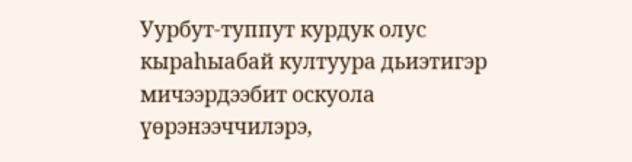Уурбут-туппут курдук олус кыраһыабай култуура дьиэтигэр мичээрдээбит оскуола үөрэнээччилэрэ,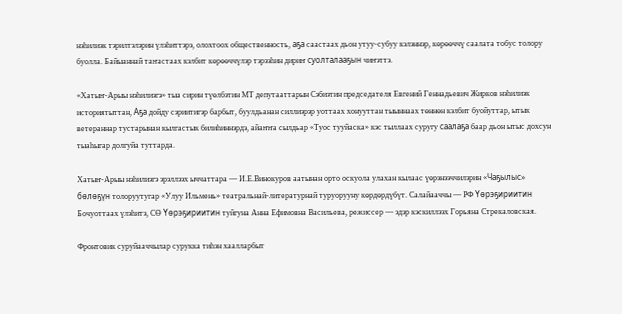нэһилиэк тэрилтэлэрин үлэһиттэрэ, олохтоох общественность, аҕа саастаах дьон утуу-субуу кэлэннэр, көрөөччү саалата тобус толору буолла. Байыаннай таҥастаах кэлбит көрөөччүлэр тэрээһин дириҥ суолталааҕын чиҥэттэ.

«Хатыҥ-Арыы нэһилиэгэ» тыа сирин түөлбэтин МТ депутааттарын Сэбиэтин председателя Евгений Геннадьевич Жирков нэһилиэк историятыттан, Аҕа дойду сэриитигэр барбыт, буулдьанан силлиэрэр уоттаах хонууттан тыыннаах төннөн кэлбит буойуттар, ытык ветераннар тустарынан кылгастык билиһиннэрдэ, айаҥҥа сылдьар «Туос тууйаска» кэс тыллаах суругу саалаҕа баар дьон ытыс дохсун тыаһыгар долгуйа туттарда.

Хатыҥ-Арыы нэһилиэгэ эрэллээх ыччаттара — И.Е.Винокуров аатынан орто оскуола улахан кылаас үөрэнээччилэрин «Чаҕылыс» бөлөҕүн толоруутугар «Улуу Ильмень» театральнай-литературнай туруорууну көрдөрдүбүт. Салайааччы — РФ Үөрэҕириитин Бочуоттаах үлэһитэ, СӨ Үөрэҕириитин туйгуна Анна Ефимовна Васильева, режиссер — эдэр кэскиллээх Горьяна Стрекаловская.

Фронтовик суруйааччылар сурукка тиһэн хаалларбыт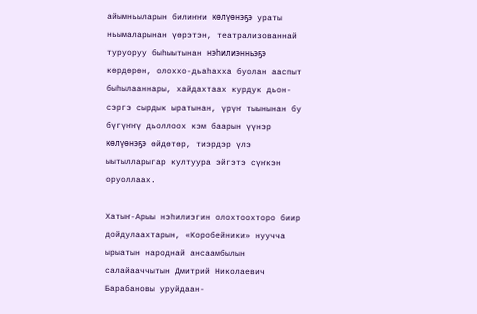айымньыларын билиҥҥи көлүөнэҕэ ураты ньымаларынан үөрэтэн, театрализованнай туруоруу быһыытынан нэһилиэнньэҕэ көрдөрөн, олоххо-дьаһахха буолан ааспыт быһылааннары, хайдахтаах курдук дьон-сэргэ сырдык ыратынан, үрүҥ тыынынан бу бүгүҥҥү дьоллоох кэм баарын үүнэр көлүөнэҕэ өйдөтөр, тиэрдэр үлэ ыытылларыгар култуура эйгэтэ сүҥкэн оруоллаах.

Хатыҥ-Арыы нэһилиэгин олохтоохторо биир дойдулаахтарын, «Коробейники» нуучча ырыатын народнай ансаамбылын салайааччытын Дмитрий Николаевич Барабановы уруйдаан-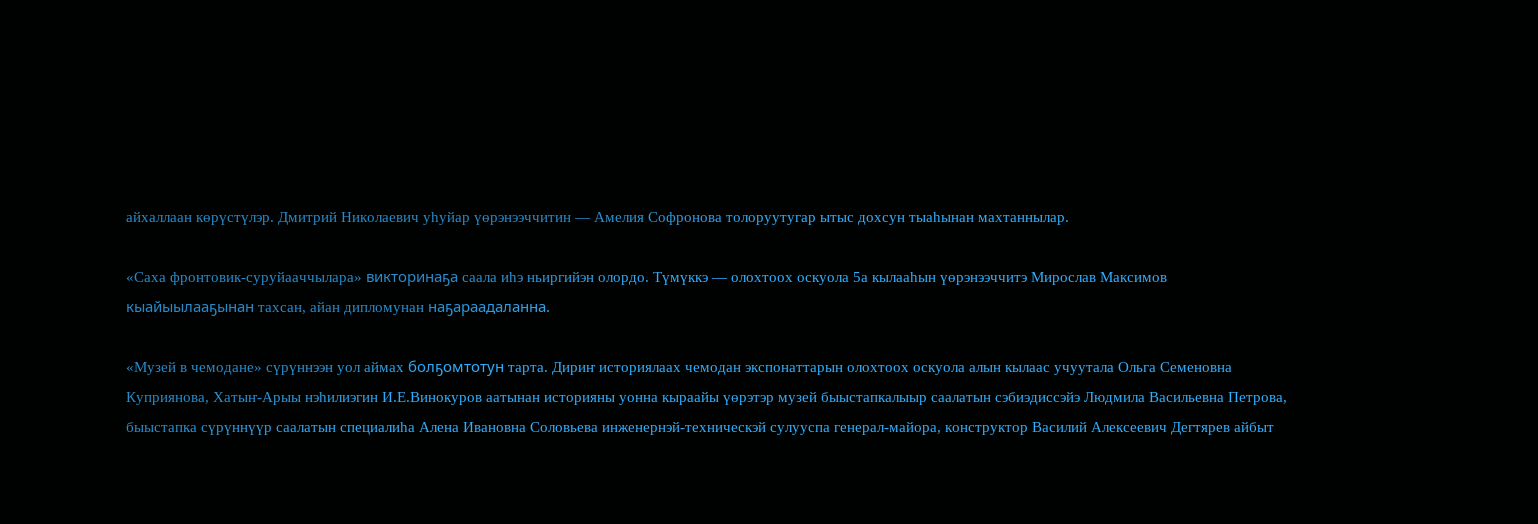айхаллаан көрүстүлэр. Дмитрий Николаевич уһуйар үөрэнээччитин — Амелия Софронова толоруутугар ытыс дохсун тыаһынан махтаннылар.

«Саха фронтовик-суруйааччылара» викторинаҕа саала иһэ ньиргийэн олордо. Түмүккэ — олохтоох оскуола 5а кылааһын үөрэнээччитэ Мирослав Максимов кыайыылааҕынан тахсан, айан дипломунан наҕараадаланна.

«Музей в чемодане» сүрүннээн уол аймах болҕомтотун тарта. Дириҥ историялаах чемодан экспонаттарын олохтоох оскуола алын кылаас учуутала Ольга Семеновна Куприянова, Хатыҥ-Арыы нэһилиэгин И.Е.Винокуров аатынан историяны уонна кыраайы үөрэтэр музей быыстапкалыыр саалатын сэбиэдиссэйэ Людмила Васильевна Петрова, быыстапка сүрүннүүр саалатын специалиһа Алена Ивановна Соловьева инженернэй-техническэй сулууспа генерал-майора, конструктор Василий Алексеевич Дегтярев айбыт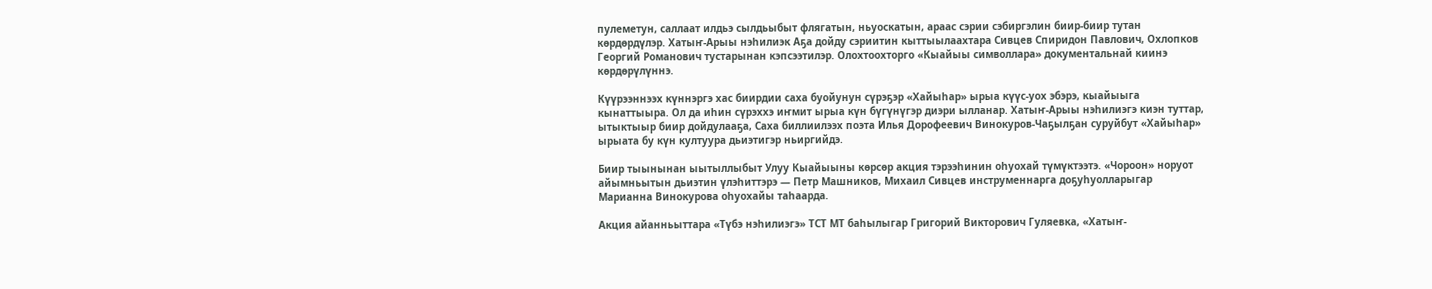пулеметун, саллаат илдьэ сылдьыбыт флягатын, ньуоскатын, араас сэрии сэбиргэлин биир-биир тутан көрдөрдүлэр. Хатыҥ-Арыы нэһилиэк Аҕа дойду сэриитин кыттыылаахтара Сивцев Спиридон Павлович, Охлопков Георгий Романович тустарынан кэпсээтилэр. Олохтоохторго «Кыайыы символлара» документальнай киинэ көрдөрүлүннэ.

Күүрээннээх күннэргэ хас биирдии саха буойунун сүрэҕэр «Хайыһар» ырыа күүс-уох эбэрэ, кыайыыга кынаттыыра. Ол да иһин сүрэххэ иҥмит ырыа күн бүгүнүгэр диэри ылланар. Хатыҥ-Арыы нэһилиэгэ киэн туттар, ытыктыыр биир дойдулааҕа, Саха биллиилээх поэта Илья Дорофеевич Винокуров-Чаҕылҕан суруйбут «Хайыһар» ырыата бу күн култуура дьиэтигэр ньиргийдэ.

Биир тыынынан ыытыллыбыт Улуу Кыайыыны көрсөр акция тэрээһинин оһуохай түмүктээтэ. «Чороон» норуот айымньытын дьиэтин үлэһиттэрэ — Петр Машников, Михаил Сивцев инструменнарга доҕуһуолларыгар Марианна Винокурова оһуохайы таһаарда.

Акция айанньыттара «Түбэ нэһилиэгэ» ТСТ МТ баһылыгар Григорий Викторович Гуляевка, «Хатыҥ-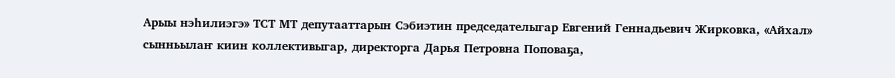Арыы нэһилиэгэ» ТСТ МТ депутааттарын Сэбиэтин председателыгар Евгений Геннадьевич Жирковка, «Айхал» сынньылаҥ киин коллективыгар, директорга Дарья Петровна Поповаҕа,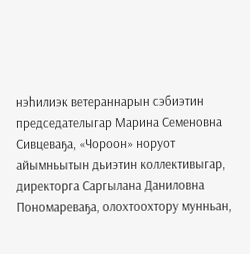нэһилиэк ветераннарын сэбиэтин председателыгар Марина Семеновна Сивцеваҕа, «Чороон» норуот айымньытын дьиэтин коллективыгар, директорга Саргылана Даниловна Пономареваҕа, олохтоохтору мунньан,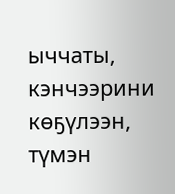ыччаты, кэнчээрини көҕүлээн, түмэн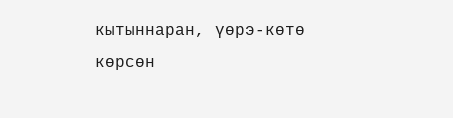кытыннаран, үөрэ-көтө көрсөн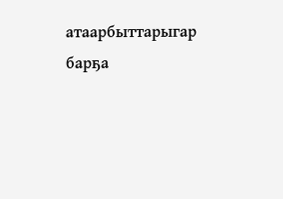атаарбыттарыгар барҕа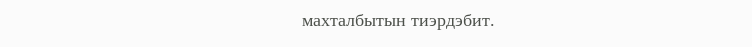махталбытын тиэрдэбит.